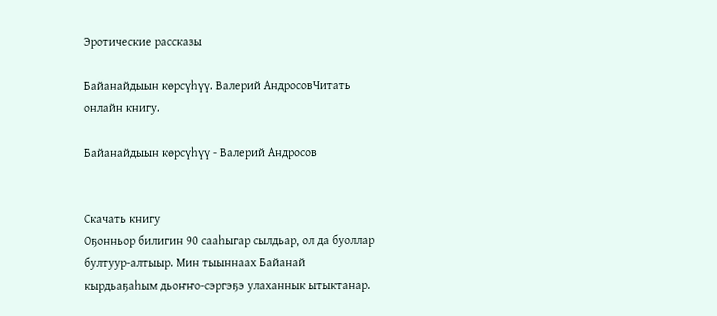Эротические рассказы

Байанайдыын көрсүһүү. Валерий АндросовЧитать онлайн книгу.

Байанайдыын көрсүһүү - Валерий Андросов


Скачать книгу
Оҕонньор билигин 90 сааһыгар сылдьар, ол да буоллар бултуур-алтыыр. Мин тыыннаах Байанай кырдьаҕаһым дьоҥҥо-сэргэҕэ улаханнык ытыктанар.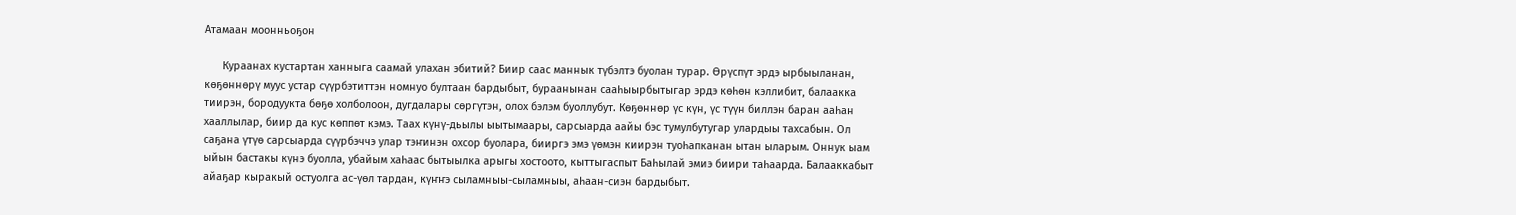Атамаан моонньоҕон

      Кураанах кустартан ханныга саамай улахан эбитий? Биир саас маннык түбэлтэ буолан турар. Өрүспүт эрдэ ырбыыланан, көҕөннөрү муус устар сүүрбэтиттэн номнуо бултаан бардыбыт, бураанынан сааһыырбытыгар эрдэ көһөн кэллибит, балаакка тиирэн, бородуукта бөҕө холболоон, дугдалары сөргүтэн, олох бэлэм буоллубут. Көҕөннөр үс күн, үс түүн биллэн баран ааһан хааллылар, биир да кус көппөт кэмэ. Таах күнү-дьылы ыытымаары, сарсыарда аайы бэс тумулбутугар улардыы тахсабын. Ол саҕана үтүө сарсыарда сүүрбэччэ улар тэҥинэн охсор буолара, бииргэ эмэ үөмэн киирэн туоһапканан ытан ыларым. Оннук ыам ыйын бастакы күнэ буолла, убайым хаһаас бытыылка арыгы хостоото, кыттыгаспыт Баһылай эмиэ биири таһаарда. Балааккабыт айаҕар кыракый остуолга ас-үөл тардан, күҥҥэ сыламныы-сыламныы, аһаан-сиэн бардыбыт.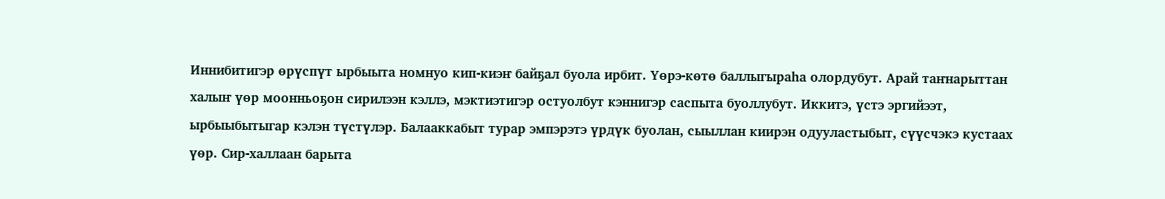Иннибитигэр өрүспүт ырбыыта номнуо кип-киэҥ байҕал буола ирбит. Үөрэ-көтө баллыгыраһа олордубут. Арай таҥнарыттан халыҥ үөр моонньоҕон сирилээн кэллэ, мэктиэтигэр остуолбут кэннигэр саспыта буоллубут. Иккитэ, үстэ эргийээт, ырбыыбытыгар кэлэн түстүлэр. Балааккабыт турар эмпэрэтэ үрдүк буолан, сыыллан киирэн одууластыбыт, сүүсчэкэ кустаах үөр. Сир-халлаан барыта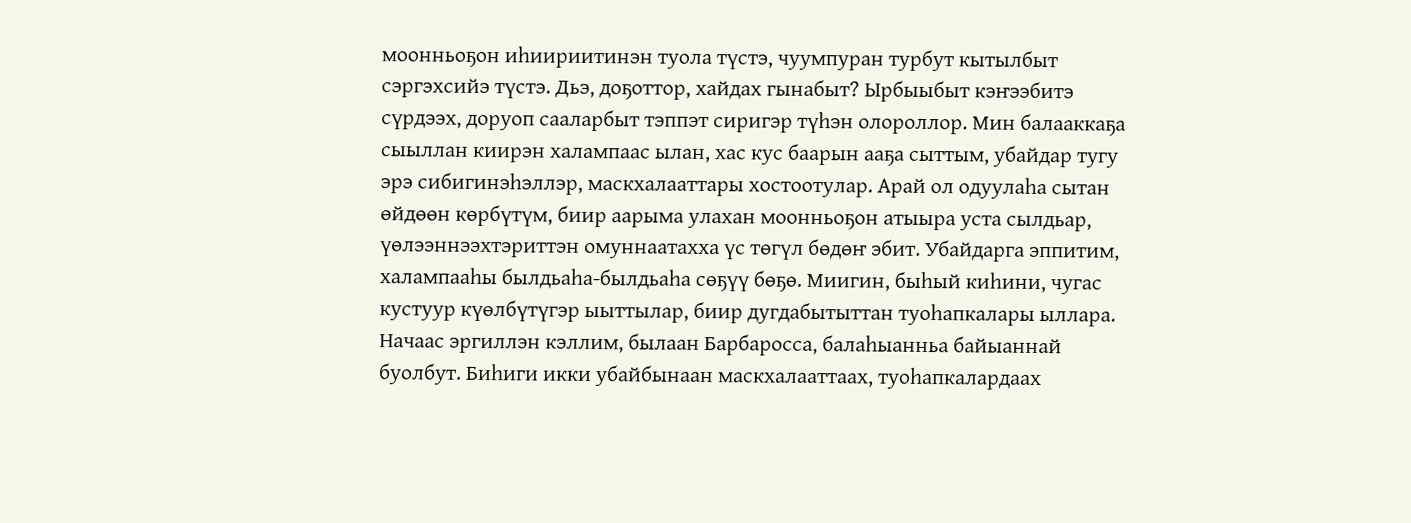моонньоҕон иһиириитинэн туола түстэ, чуумпуран турбут кытылбыт сэргэхсийэ түстэ. Дьэ, доҕоттор, хайдах гынабыт? Ырбыыбыт кэҥээбитэ сүрдээх, доруоп сааларбыт тэппэт сиригэр түһэн олороллор. Мин балааккаҕа сыыллан киирэн халампаас ылан, хас кус баарын ааҕа сыттым, убайдар тугу эрэ сибигинэһэллэр, маскхалааттары хостоотулар. Арай ол одуулаһа сытан өйдөөн көрбүтүм, биир аарыма улахан моонньоҕон атыыра уста сылдьар, үөлээннээхтэриттэн омуннаатахха үс төгүл бөдөҥ эбит. Убайдарга эппитим, халампааһы былдьаһа-былдьаһа сөҕүү бөҕө. Миигин, быһый киһини, чугас кустуур күөлбүтүгэр ыыттылар, биир дугдабытыттан туоһапкалары ыллара. Начаас эргиллэн кэллим, былаан Барбаросса, балаһыанньа байыаннай буолбут. Биһиги икки убайбынаан маскхалааттаах, туоһапкалардаах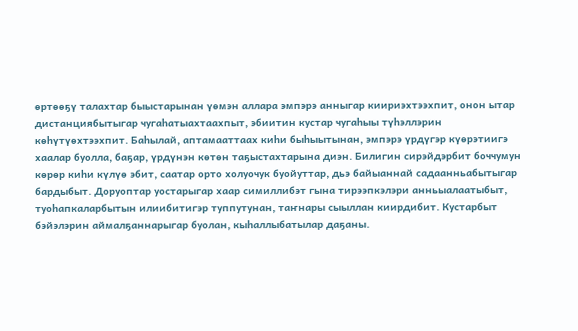өртөөҕү талахтар быыстарынан үөмэн аллара эмпэрэ анныгар киириэхтээхпит, онон ытар дистанциябытыгар чугаһатыахтаахпыт, эбиитин кустар чугаһыы түһэллэрин көһүтүөхтээхпит. Баһылай, аптамааттаах киһи быһыытынан, эмпэрэ үрдүгэр күөрэтиигэ хаалар буолла, баҕар, үрдүнэн көтөн таҕыстахтарына диэн. Билигин сирэйдэрбит боччумун көрөр киһи күлүө эбит, саатар орто холуочук буойуттар, дьэ байыаннай садаанньабытыгар бардыбыт. Доруоптар уостарыгар хаар симиллибэт гына тирээпкэлэри анньыалаатыбыт, туоһапкаларбытын илиибитигэр туппутунан, таҥнары сыыллан киирдибит. Кустарбыт бэйэлэрин аймалҕаннарыгар буолан, кыһаллыбатылар даҕаны.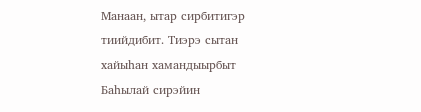Манаан, ытар сирбитигэр тиийдибит. Тиэрэ сытан хайыһан хамандыырбыт Баһылай сирэйин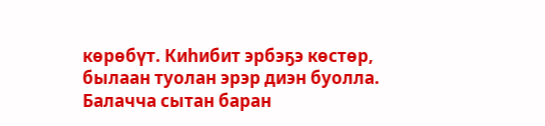көрөбүт. Киһибит эрбэҕэ көстөр, былаан туолан эрэр диэн буолла. Балачча сытан баран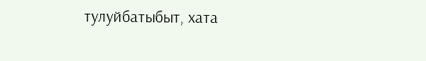тулуйбатыбыт, хата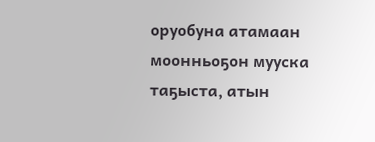оруобуна атамаан моонньоҕон мууска таҕыста, атын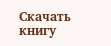Скачать книгу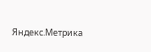Яндекс.Метрика